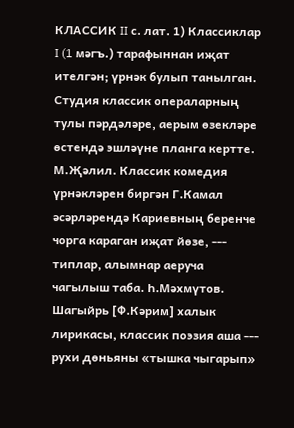КЛАССИК II с. лат. 1) Классиклар I (1 мәгъ.) тарафыннан иҗат ителгән; үрнәк булып танылган. Студия классик операларның тулы пәрдәләре, аерым өзекләре өстендә эшләүне планга кертте. М.Җәлил. Классик комедия үрнәкләрен биргән Г.Камал әсәрләрендә Кариевның беренче чорга караган иҗат йөзе, --- типлар, алымнар аеруча чагылыш таба. Һ.Мәхмүтов. Шагыйрь [Ф.Кәрим] халык лирикасы, классик поэзия аша --- рухи дөньяны «тышка чыгарып»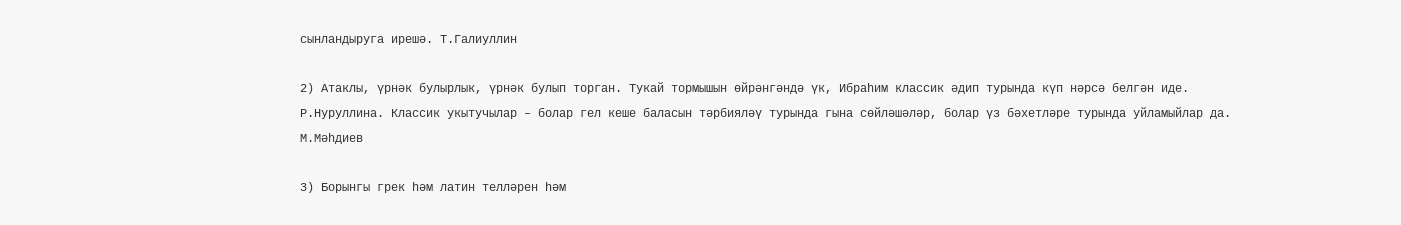сынландыруга ирешә. Т.Галиуллин

2) Атаклы, үрнәк булырлык, үрнәк булып торган. Тукай тормышын өйрәнгәндә үк, Ибраһим классик әдип турында күп нәрсә белгән иде. Р.Нуруллина. Классик укытучылар – болар гел кеше баласын тәрбияләү турында гына сөйләшәләр, болар үз бәхетләре турында уйламыйлар да. М.Мәһдиев

3) Борынгы грек һәм латин телләрен һәм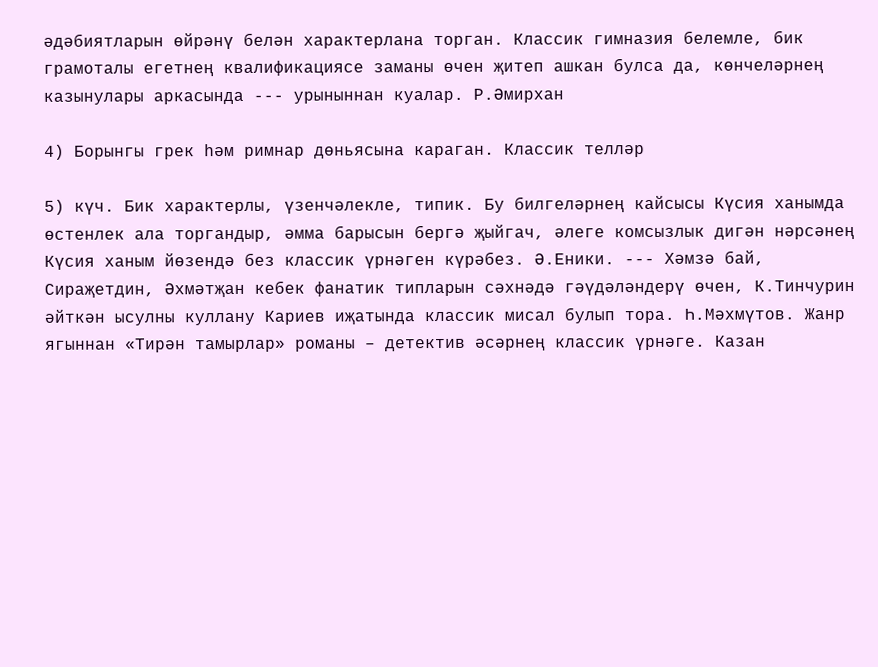әдәбиятларын өйрәнү белән характерлана торган. Классик гимназия белемле, бик грамоталы егетнең квалификациясе заманы өчен җитеп ашкан булса да, көнчеләрнең казынулары аркасында --- урыныннан куалар. Р.Әмирхан

4) Борынгы грек һәм римнар дөньясына караган. Классик телләр

5) күч. Бик характерлы, үзенчәлекле, типик. Бу билгеләрнең кайсысы Күсия ханымда өстенлек ала торгандыр, әмма барысын бергә җыйгач, әлеге комсызлык дигән нәрсәнең Күсия ханым йөзендә без классик үрнәген күрәбез. Ә.Еники. --- Хәмзә бай, Сираҗетдин, Әхмәтҗан кебек фанатик типларын сәхнәдә гәүдәләндерү өчен, К.Тинчурин әйткән ысулны куллану Кариев иҗатында классик мисал булып тора. Һ.Мәхмүтов. Жанр ягыннан «Тирән тамырлар» романы – детектив әсәрнең классик үрнәге. Казан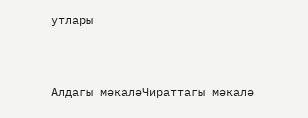утлары



Алдагы мәкаләЧираттагы мәкалә